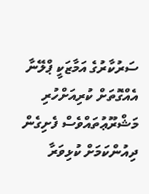ސަރުކާރުގެ އަމާޒަކީ ޕްލޭނާ އެއްގޮތަށް ކުރިއަށްހުރި މަޝްރޫޢުތައްވެސް ފެށިގެން ދިއުންކަމަށް ކުޅިވަރާ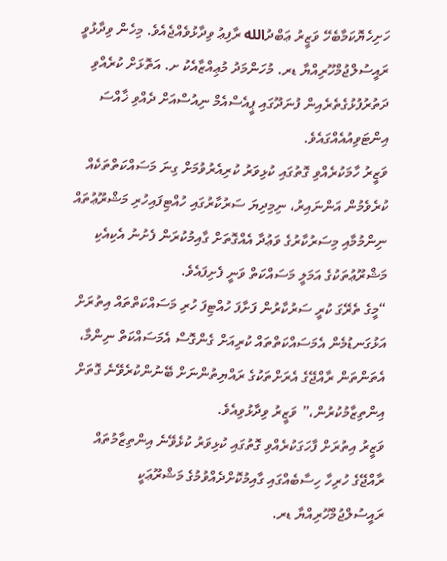ހަށިހެޔޮކަމާބެހޭ ވަޒީރު ޢަބްދުالله ރާފިޢު ވިދާޅުވެއްޖެއެވެ. މިހެން ވިދާޅުވީ ރައީސުލްޖުމްހޫރިއްޔާ ޑރ. މުހަންމަދު މުޢިއްޒާއެކު ށ. އަތޮޅަށް ކުރެއްވި ދަތުރުފުޅުގެތެރެއިން ފުނަދޫގައި ޕީއެސްއެމް ނިއުސްއަށް ދެއްވި ޚާއްސަ އިންޓަވިއުއެއްގައެވެ.
ވަޒީރު ހާމަކުރެއްވި ގޮތުގައި ކުޅިވަރު ކުރިއެރުވުމަށް ގިނަ މަސައްކަތްތަކެއް ކުރެވެމުން އަންނައިރު، ނިމިދިޔަ ސަރުކާރުގައި ހުއްޓިފައިހުރި މަޝްރޫޢުތައް ނިންމުމާއި މިސަރުކާރުގެ ވަޢުދާ އެއްގޮތަށް ގާއިމުކުރަން ފެށުނު އެކިއެކި މަޝްރޫޢުތަކުގެ އަމަލީ މަސައްކަތް ވަނީ ފެށިފައެވެ.
“މީގެ ތެރޭގަ ކުރީ ސަރުކާރުން ފަށާފަ ހުއްޓިފަ ހުރި މަސައްކަތްތައް އިތުރަށް އަޅުގަނޑުމެން އެމަސައްކަތްތައް ކުރިއަށް ގެންގޮސް އެމަސައްކަތް ނިންމާ، އެތަންތަން ރާއްޖޭގެ އެރަށްތަކުގެ ރައްޔިތުންނަށް ބޭނުންކުރެވޭނެ ގޮތަށް އިންތިޒާމުކުރުން،” ވަޒީރު ވިދާޅުވިއެވެ.
ވަޒީރު އިތުރަށް ފާހަގަކުރެއްވި ގޮތުގައި ކުޅިވަރު ކުޅެވޭނެ އިންތިޒާމުތައް ރާއްޖޭގެ ހުރިހާ ހިސާބެއްގައި ގާއިމުކޮށްދެއްވުމުގެ މަޝްރޫޢަކީ ރައީސުލްޖުމްހޫރިއްޔާ ޑރ.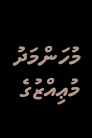މުހަންމަދު މުޢިއްޒުގެ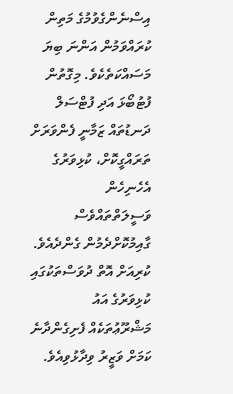އިސްނެންގެވުމުގެ މަތިން ކުރައްވަމުން އަންނަ ބިޔަ މަސައްކަތެކެވެ. މިގޮތުން ފުޓުބޯޅަ އަދި ފުޓްސަލް ދަނޑުތައް ޒަމާނީ ފެންވަރަށް ތަރައްގީކޮށް، ކުޅިވަރުގެ އެހެނިހެން ވަސީލަތްތައްވެސް ގާއިމުކޮށްދެމުން ގެންދެއެވެ.
ކުރިއަށް އޮތް ދުވަސްތަކުގައި ކުޅިވަރުގެ އައު މަޝްރޫޢުތަކެއް ފެށިގެންދާނެ ކަމަށް ވަޒީރު ވިދާޅުވިއެވެ.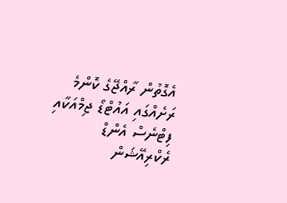އެގޮތުން ރާއްޖޭގެ ކޮންމެ ރަށެއްގައި އައުޓްޑޯ ޖިމްއަކާއި ފިޓްނެސް އެންޑް ރެކްރިއޭޝަން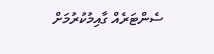ސެންޓަރެއް ގާއިމުކުރުމަށް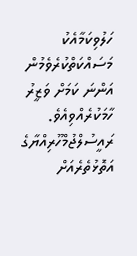ހަލުވިކަމާއެކު މަސައްކަތްކުރެވެމުން އަންނަ ކަމަށް ވަޒީރު ހާމަކުރެއްވިއެވެ.
ރައީސުލްޖުމްހޫރިއްޔާގެ އަތޮޅުތެރެއަށް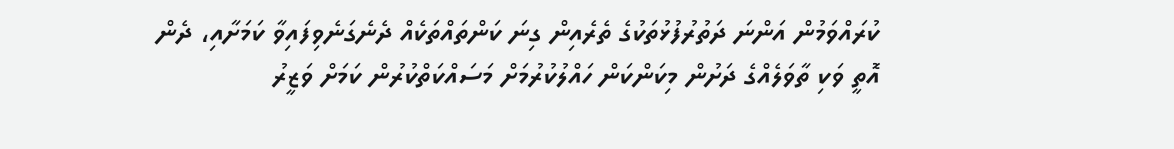ކުރައްވަމުން އަންނަ ދަތުރުފުޅުތަކުގެ ތެރެއިން ގިނަ ކަންތައްތަކެއް ދެނެގަނެވިފައިވާ ކަމަށާއި، ދެން އޮތީ ވަކި ތާވަލެއްގެ ދަށުން މިކަންކަން ހައްލުކުރުމަށް މަސައްކަތްކުރުން ކަމަށް ވަޒީރު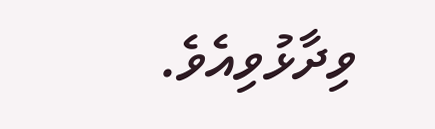ވިދާޅުވިއެވެ.